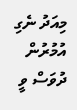މިއަދު ނެގި އުމުރުން ދުވަސް ވީ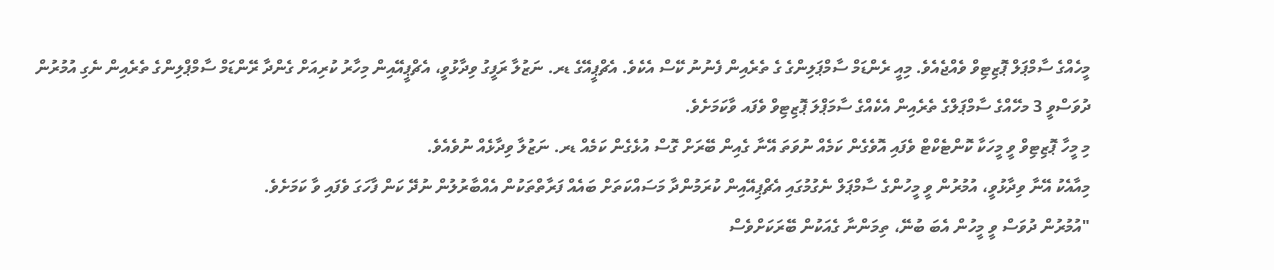މީހެއްގެ ސާމްޕަލް ޕޮޒިޓިވް ވެއްޖެއެވެ. މިއީ ރެންޑަމް ސާމްޕަލިންގެ ގެ ތެރެއިން ފެނުނު ކޭސް އެކެވެ. އެޗްޕީއޭގެ ޑރ. ނަޒުލާ ރަފީގު ވިދާޅުވީ، އެޗްޕީއޭއިން މިހާރު ކުރިއަށް ގެންދާ ރޭންޑަމް ސާމްޕްލިންގެ ތެރެއިން ނެގި އުމުރުން ދުވަސްވީ 3 މހޭއްގެ ސާމްޕަލްގެ ތެރެއިން އެކެއްގެ ސާމަޕްލަ ޕޮޒިޓިވް ވެފައ ވާކަމަށެވެ.
މި މީހާ ޕޮޒިޓިވް ވީ މީހަކާ ކޮންޓެކްޓް ވެފައި އޮވެގެން ކަމެއް ނުވަތަ އޭނާ ގެއިން ބޭރަށް ގޮސް އުޅެގެން ކަމެއް ޑރ. ނަޒުލާ ވިދާޅެއް ނުވެއެވެ.
މިއާއެކު އޭނާ ވިދާޅުވީ، އުމުރުން ވީ މީހުންގެ ސާމްޕަލް ނެގުމުގައި އެޗްޕިއޭއިން ކުރަމުންދާ މަސައްކަތަށް ބައެއް ފަރާތްތަކުން އެއްބާރުލުން ނުދޭ ކަން ފާހަގަ ވެފައި ވާ ކަމަށެވެ.
"އުމުރުން ދުވަސް ވީ މީހުން އެބަ ބުނޭ، ތިމަންނާ ގެއަކުން ބޭރަކަށްވެސް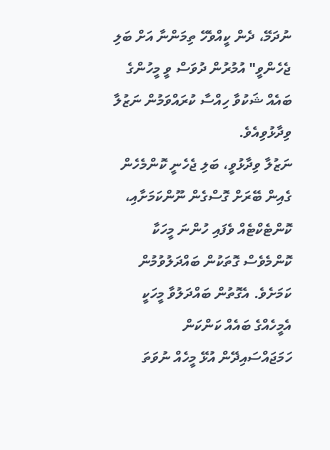ނުދަމޭ، ދެން ކީއްވެހޭ ތިމަންނާ އަށް ބަލި ޖެހެންވީ" އުމުރުން ދުވަސް ވީ މީހުންގެ ބައެއް ޝަކުވާ ހިއްސާ ކުރައްވަމުން ނަޒުލާ ވިދާޅުވިއެވެ.
ނަޒުލާ ވިދާޅުވީ، ބަލި ޖެހެނީ ކޮންމެހެން ގެއިން ބޭރަށް ގޮސްގެން ނޫންކަމަށާއި، ކޮންޓެކްޓެއް ވެފައި ހުންނަ މީހަކާ ކޮންމެވެސް ގޮތަކުން ބައްދަލުވުމުން ކަމަށެވެ. އެގޮތުން ބައްދަލުވާ މީހަކީ އެމީހެއްގެ ބައެއް ކަންކަން ހަމަޖައްސައިދޭން އުޅޭ މީހެއް ނުވަތަ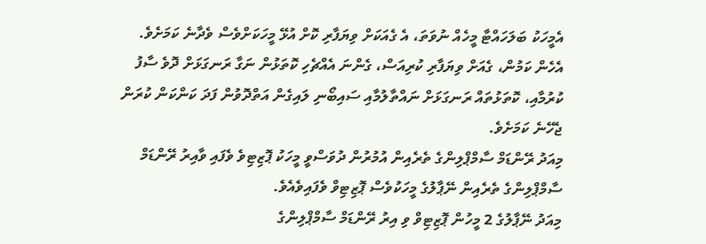އެމީހަކު ބަލަހައްޓާ މީހެއް ނުވަތަ، އެ ގެއަކަށް ވިޔަފާރި ކޮށް އުޅޭ މީހަކަށްވެސް ވެދާނެ ކަމަށެވެ.
އެހެން ކަމުން، ގެއަށް ވިޔަފާރި ކުރިއަސް، ގެންނަ އެއްޗެހި ކޮތަޅުން ނަގާ ރަނގަޅަށް ދޮވެ ސާފު ކުރުމާއި، ކޮތަޅުތައް ރަނގަޅަށް ނައްތާލުމާއި ސައިބޯނި ލައިގެން އަތްދޮވުން ފަދަ ކަންކަން ކުރަން ޖެހޭނެ ކަމަށެވެ.
މިއަދު ރޭންޑަމް ސާމްޕްލިންގެ ތެރެއިން އުމުރުން ދުވަސްވީ މީހަކު ޕޮޒިޓިވެ ވެފައި ވާއިރު ރޭންޑަމް ސާމްޕްލިންގެ ތެރެއިން ނޭޕާލުގެ މީހަކުވެސް ޕޮޒިޓިވް ވެފައިވެއެވެ.
މިއަދު ނޭޕާލުގެ 2 މީހުން ޕޮޒިޓިވް ވި އިރު ރޭންޑަމް ސާމްޕްލިންގެ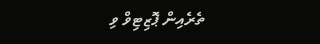ތެރެއިން ޕޮޒިޓިވް ވި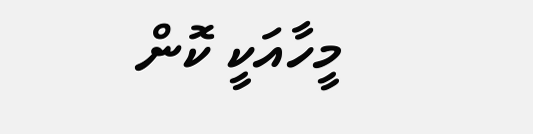މީހާއަކީ ކޮން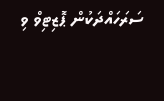ސަރަހައްދަކުން ޕޮޒިޓިވް ވި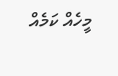މީހެއް ކަމެއް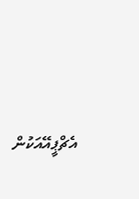އެޗްޕީއޭއަކުން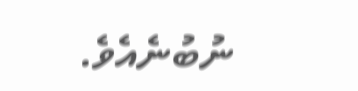ނުބުނެއެވެ.